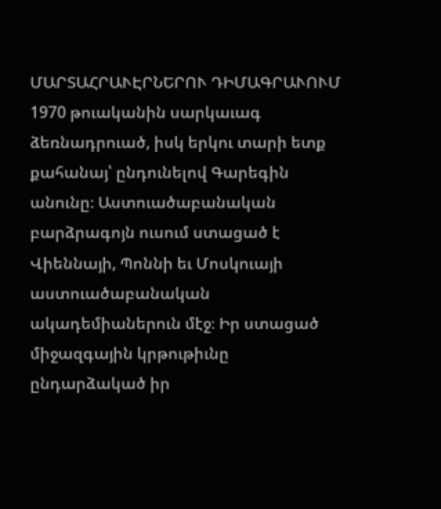ՄԱՐՏԱՀՐԱՒԷՐՆԵՐՈՒ ԴԻՄԱԳՐԱՒՈՒՄ
1970 թուականին սարկաւագ ձեռնադրուած, իսկ երկու տարի ետք քահանայ՝ ընդունելով Գարեգին անունը։ Աստուածաբանական բարձրագոյն ուսում ստացած է Վիեննայի, Պոննի եւ Մոսկուայի աստուածաբանական ակադեմիաներուն մէջ։ Իր ստացած միջազգային կրթութիւնը ընդարձակած իր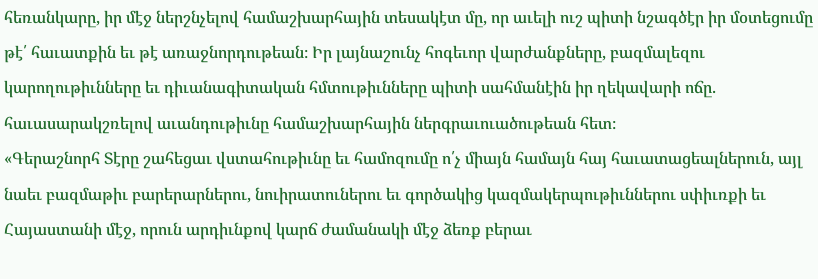հեռանկարը, իր մէջ ներշնչելով համաշխարհային տեսակէտ մը, որ աւելի ուշ պիտի նշագծէր իր մօտեցումը թէ՛ հաւատքին եւ թէ առաջնորդութեան։ Իր լայնաշունչ հոգեւոր վարժանքները, բազմալեզու կարողութիւնները եւ դիւանագիտական հմտութիւնները պիտի սահմանէին իր ղեկավարի ոճը. հաւասարակշռելով աւանդութիւնը համաշխարհային ներգրաւուածութեան հետ։
«Գերաշնորհ Տէրը շահեցաւ վստահութիւնը եւ համոզումը ո՛չ միայն համայն հայ հաւատացեալներուն, այլ նաեւ բազմաթիւ բարերարներու, նուիրատուներու եւ գործակից կազմակերպութիւններու սփիւռքի եւ Հայաստանի մէջ, որուն արդիւնքով կարճ ժամանակի մէջ ձեռք բերաւ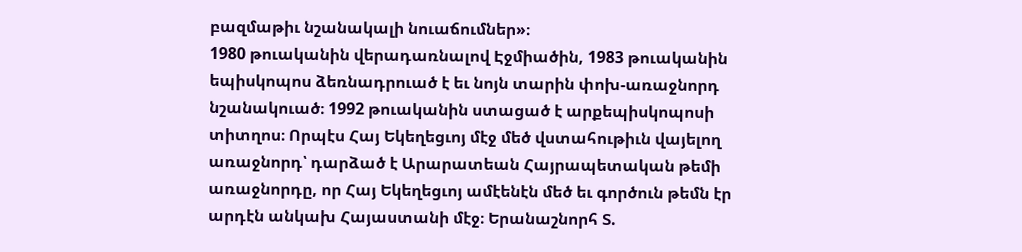բազմաթիւ նշանակալի նուաճումներ»։
1980 թուականին վերադառնալով Էջմիածին, 1983 թուականին եպիսկոպոս ձեռնադրուած է եւ նոյն տարին փոխ-առաջնորդ նշանակուած։ 1992 թուականին ստացած է արքեպիսկոպոսի տիտղոս։ Որպէս Հայ Եկեղեցւոյ մէջ մեծ վստահութիւն վայելող առաջնորդ՝ դարձած է Արարատեան Հայրապետական թեմի առաջնորդը, որ Հայ Եկեղեցւոյ ամէենէն մեծ եւ գործուն թեմն էր արդէն անկախ Հայաստանի մէջ։ Երանաշնորհ Տ.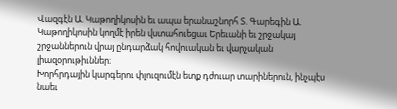Վազգէն Ա. Կաթողիկոսին եւ ապա երանաշնորհ Տ. Գարեգին Ա. Կաթողիկոսին կողմէ իրեն վստահուեցաւ Երեւանի եւ շրջակայ շրջաններուն վրայ ընդարձակ հովուական եւ վարչական լիազօրութիւններ։
Խորհրդային կարգերու փլուզումէն ետք դժուար տարիներուն, ինչպէս նաեւ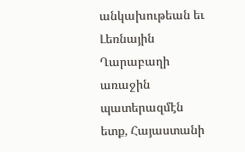անկախութեան եւ Լեռնային Ղարաբաղի առաջին պատերազմէն ետք, Հայաստանի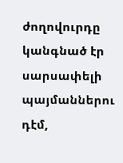ժողովուրդը կանգնած էր սարսափելի պայմաններու դէմ,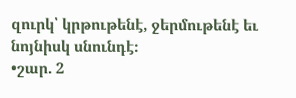զուրկ՝ կրթութենէ, ջերմութենէ եւ նոյնիսկ սնունդէ։
•շար. 2